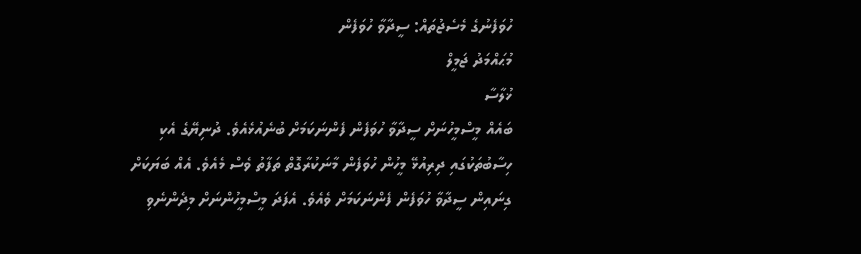ހުވަފެނުގެ މެސެޖުތައް: ސީދާވާ ހުވަފެން
މުޙައްމަދު ޖަމީލް
ޚުލާސާ
ބައެއް މީސްމީހުނަށް ސީދާވާ ހުވަފެން ފެންނަކަމަށް ބުނެއުޅެއެވެ. ދުނިޔޭގެ އެކި ހިސާބުތަކުގައި ދިރިއުޅޭ މީހުން ހުވަފެން މާނަކުރާގޮތް ތަފާތު ވެސް މެއެވެ. އެއް ބަޔަކަށް ގިނައިން ސީދާވާ ހުވަފެން ފެންނަކަމަށް ވެއެވެ. އެފަދަ މީސްމީހުންނަށް މިދެންނެވި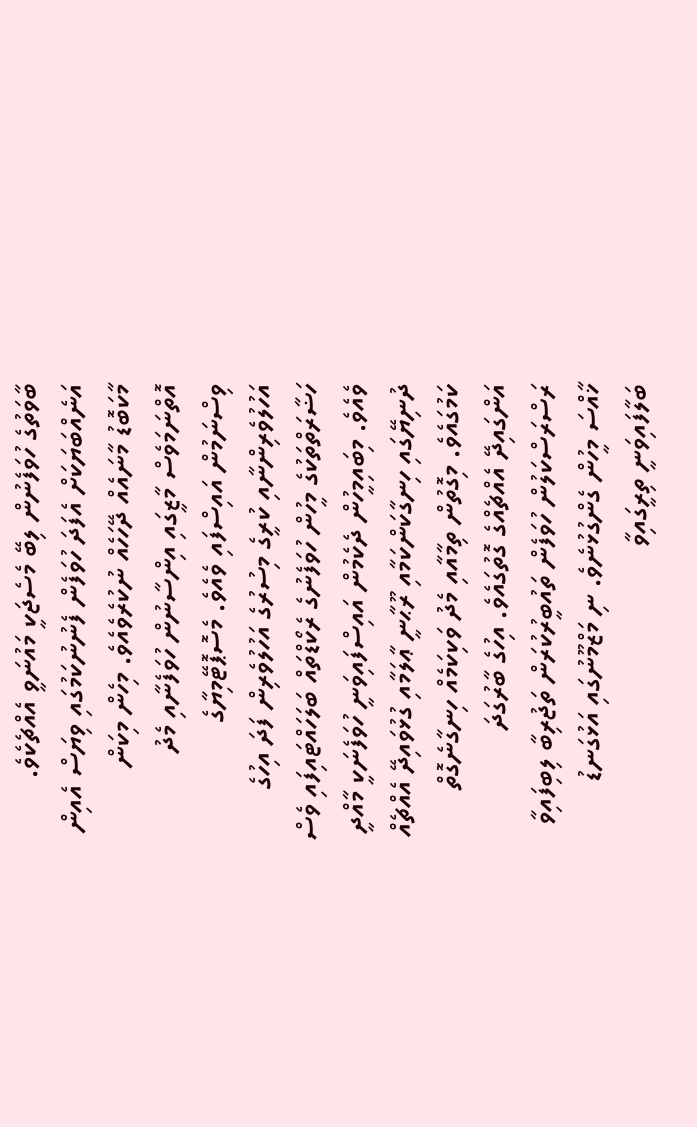ބާވަތުގެ ހުވަފެނުން ލިބޭ މެސެޖަކީ މައުނަވީ އެއްޗެކެވެ. އަނެއްބަޔަކަށް އެފަދަ ހުވަފެން ފެނުނުކަމުގައި ވިޔަސް އެއިން މާކަބޮޑު މާނައެއް ދޭހަހެއް ނުކުރެވެއެވެ. މިހެން މިކަން އޮތްނަމަވެސް މާޒީގައި އިންސާނުން ހުވަފެނާއި މެދު ވިސްނަމުން އައިސްފައި ވެއެވެ. މެސޮޕޮޓޭމިޔާގެ އަހުލުވެރިންނާއި ކުރީގެ މިސުރުގެ އަހުލުވެރިން ފަދަ އިހުގެ ހަޟާރަތްތަކުގެ މީހުން ހުވަފެނުގެ ރެކޯޑްތައް ބަލަހައްޓައިފައި ވެސް ވެއެވެ. މިބައިމީހުން ދެކެމުން އައިސްފައިވަނީ ހުވަފެނަކީ މާއްދީ ދުނިޔޭގައި ހިނގާކަންކަމާއި ރޫޙާނީ ޢާލަމާއި ގުޅުވައިދޭ އެއްޗެއް ކަމުގައެވެ. މިގޮތުން ތިމާއާއި މެދު ވަކިކަމެއް ހިނގާނެގޮތް އަންގައިދޭ އެއްޗެއްގެ ގޮތުގައެވެ. އިހުގެ ބާރުގަދަ ރަސްރަސްކަލުން ހުވަފެން ތައުބީރުކުރަން ތަޖުރިބާ ލިބިފައިވާ ޚާއްސަ މީހުން ގެންގުޅުނެވެ. ނި މަޒްމޫނުގައި އަޅުގަނޑު ބަލާފައިވަނީ ތިރީގައިވާ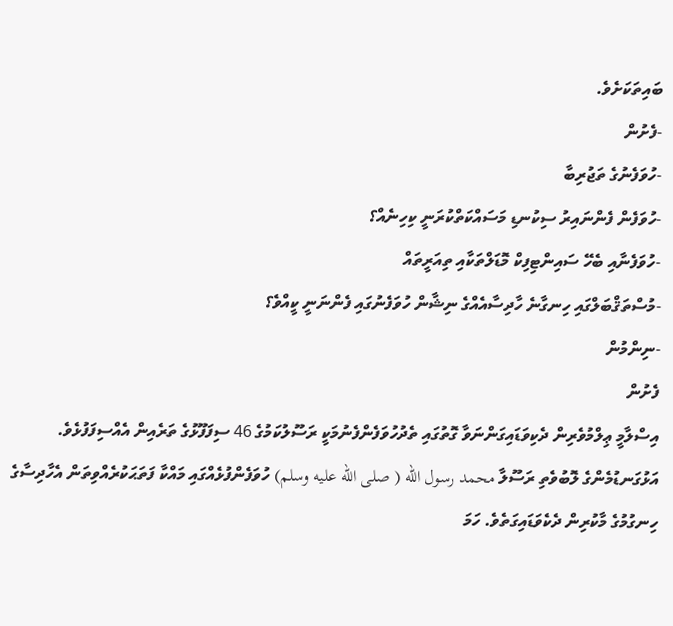ބައިތަކަށެވެ.
-ފެށުން
-ހުވަފެނުގެ ތަޖުރިބާ
-ހުވަފެން ފެންނައިރު ސިކުނޑި މަސައްކަތްކުރަނީ ކިހިނެއް؟
-ހުވަފެނާއި ބެހޭ ސައިންޓިފިކް މޮޑަލްތަކާއި ތިއަރީތައް
-މުސްތަޤްބަލްގައި ހިނގާނެ ހާދިސާއެއްގެ ނިޝާން ހުވަފެނުގައި ފެންނަނީ ކީއްވެ؟
-ނިންމުން
ފެށުން
އިސްލާމީ ޢިލްމުވެރިން ދެކިވަޑައިގަންނަވާ ގޮތުގައި ތެދުހުވަފެންފެނުމަކީ ރަސޫލުކަމުގެ 46 ސިފަފޫޅުގެ ތަރެއިން އެއްސިފަފުޅެވެ. އަޅުގަނޑުމެންގެ ލޮބުވެތި ރަސޫލާ محمد رسول الله ( صلى الله عليه وسلم) ހުވަފެންފުޅެއްގައި މައްކާ ފަތަޙަކުރެއްވިތަން އެހާދިސާގެ ހިނގުމުގެ މާކުރިން ދެކެވަޑައިގަތެވެ. ހަމަ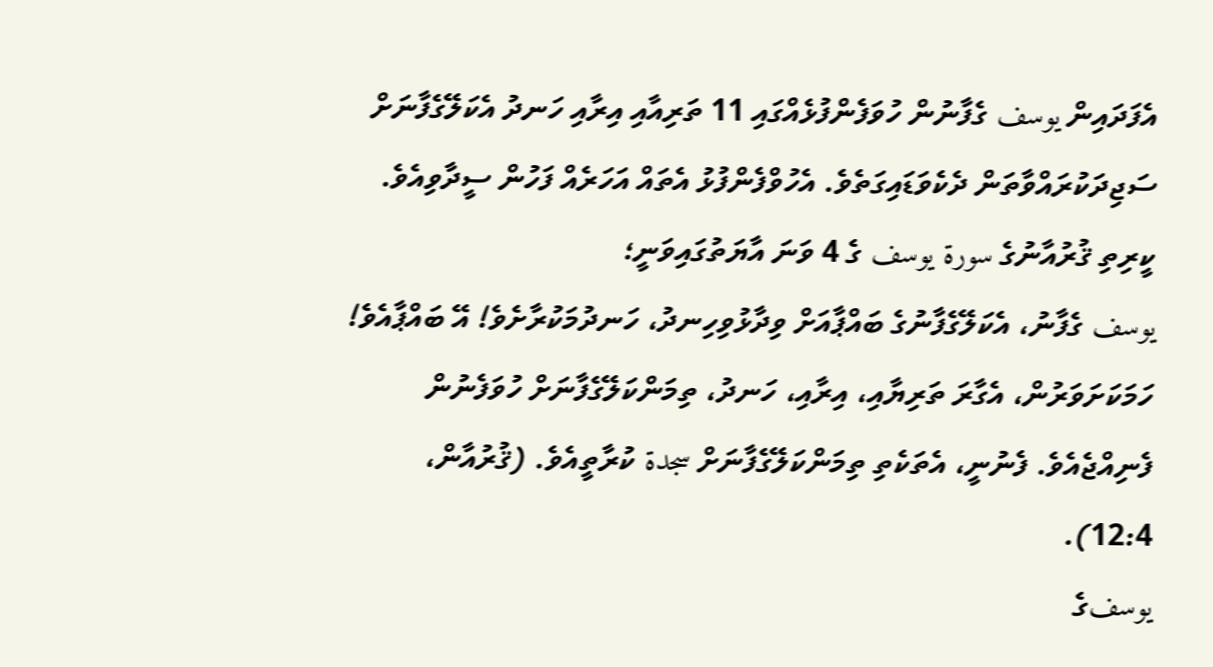އެފަދައިން يوسف ގެފާނުން ހުވަފެންފުޅެއްގައި 11 ތަރިއާއި އިރާއި ހަނދު އެކަލޭގެފާނަށް ސަޖިދަކުރައްވާތަން ދެކެވަޑައިގަތެވެ. އެހުވްފެންފުޅު އެތައް އަހަރެއް ފަހުން ސީދާވިއެވެ. ކީރިތި ޤުރުއާނުގެ سورة يوسف ގެ 4 ވަނަ އާޔަތުގައިވަނީ؛
يوسف ގެފާނު، އެކަލޭގެފާނުގެ ބައްޕާއަށް ވިދާޅުވިހިނދު، ހަނދުމަކުރާށެވެ! އޭ ބައްޕާއެވެ! ހަމަކަށަވަރުން، އެގާރަ ތަރިޔާއި، އިރާއި، ހަނދު، ތިމަންކަލޭގެފާނަށް ހުވަފެނުން ފެނިއްޖެއެވެ. ފެނުނީ، އެތަކެތި ތިމަންކަލޭގެފާނަށް سجدة ކުރާތީއެވެ. (ޤުރުއާން، 12:4).
يوسفގެ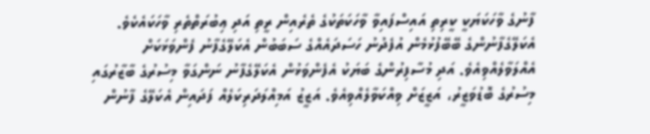ފާނުގެ ވާހަކަޔަކީ ކީރިތި އައިސްފައިވާ ވާހަކަތަކުގެ ތެރެއިން ރީތި އަދި ޢިބުރަތްތެރި ވާހަކައެކެވެ. އެކަލޭގެފާނުންގެ ބޭބޭފުޅުމެން އުފެދުނު ހަސަދައެއްގެ ސަބަބުން އެކަލޭގެފާނު ފެންވަޅަކަށް އެއްލަވާލެއްވިއެވެ. އަދި މުސާފިރުންގެ ބަޔަކު އެފެންވަޅުން އެކަލޭގެފާނު ނަންގަވާ މިސުރުގެ ބާޒާރުގައި މިސުރުގެ ބޮޑުވަޒީރު، އަޒީޒަށް ވިއްކަވާލެއްވިއެވެ. އަޒީޒު އަމިއްލަދަރިކަލެއް ފަދައިން އެކަލޭގެ ފާނުން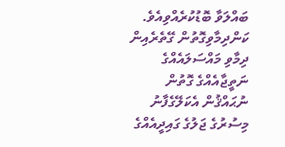ބައްލަވާ ބޮޑުކުރެއްވިއެވެ. ކަންދިމާވިގޮތުން ގޭތެރެއިން ދިމާވި މައްސަލައެއްގެ ނަތީޖާއެއްގެ ގޮތުން ނުޙައްޤުން އެކަލޭގެފާނު މިސުރުގެ ޖަލުގެ ގައިދީއެއްގެ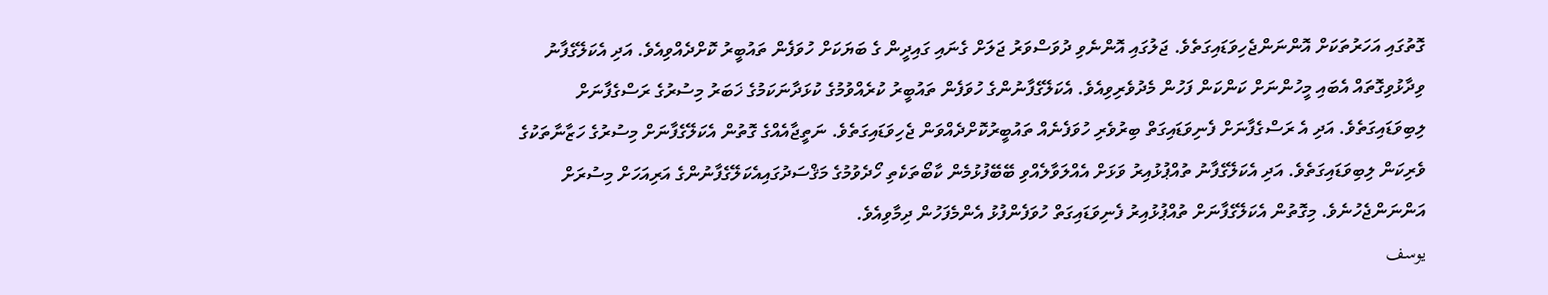ގޮތުގައި އަހަރުތަކަށް އޮންނަންޖެހިވަޑައިގަތެވެ. ޖަލުގައި އޮންނެވި ދުވަސްވަރު ޖަލަށް ގެނައި ގައިދީން ގެ ބަޔަކަށް ހުވަފެން ތައުބީރު ކޮށްދެއްވިއެވެ. އަދި އެކަލޭގެފާނު ވިދާޅުވިގޮތައް އެބައި މީހުންނަށް ކަންކަން ފަހުން މެދުވެރިވިއެވެ. އެކަލޭގެފާނުންގެ ހުވަފެން ތައުބީރު ކުރެއްވުމުގެ ކުޅަދާނަކަމުގެ ޚަބަރު މިސުރުގެ ރަސްގެފާނަށް ލިބިވަޑައިގަތެވެ. އަދި އެ ރަސްގެފާނަށް ފެނިވަޑައިގަތް ބިރުވެރި ހުވަފެނެއް ތައުބީރުކޮށްދެއްވަން ޖެހިވަޑައިގަތެވެ. ނަތީޖާއެއްގެ ގޮތުން އެކަލޭގެފާނަށް މިސުރުގެ ހަޒާނާތަކުގެ ވެރިކަން ލިބިވަޑައިގަތެވެ. އަދި އެކަލޭގެފާނު ތުއްޕުޅުއިރު ވަޅަށް އެއްލަވާލެއްވި ބޭބޭފުޅުމެން ކާބޯތަކެތި ހޯދެވުމުގެ މަޤްސަދުގައިއެކަލޭގެފާނުންގެ އަރިއަހަށް މިސުރަށް އަންނަންޖެހުނެވެ. މިގޮތުން އެކަލޭގެފާނަށް ތުއްޕުޅުއިރު ފެނިވަޑައިގަތް ހުވަފެންފުޅު އެންމެފަހުން ދިމާވިއެވެ.
يوسف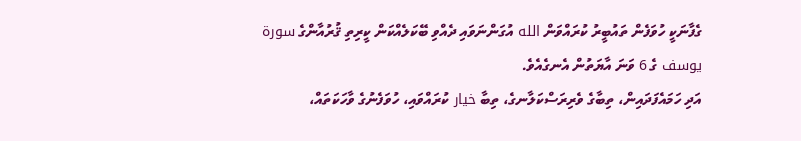ގެފާނަކީ ހުވަފެން ތައުބީރު ކުރައްވަން الله އުގަންނަވައި ދެއްވި ބޭކަލެއްކަން ކީރިތި ޤުރުއާންގެ سورة يوسف ގެ 6 ވަނަ އާޔަތުން އެނގެއެވެ.
އަދި ހަމައެފަދައިން، ތިބާގެ ވެރިރަސްކަލާނގެ، ތިބާ خيار ކުރައްވައި، ހުވަފެނުގެ ވާހަކަތައް،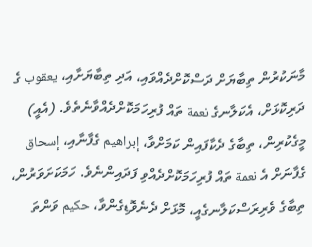މާނަކުރުން ތިބާޔަށް ދަސްކޮށްދެއްވައި، އަދި ތިބާޔަށާއި، يعقوب ގެ ދަރިކޮޅަށް، އެކަލާނގެ نعمة ތައް ފުރިހަމަކޮށްދެއްވާނެތެވެ. (އެއީ) މީގެކުރިން، ތިބާގެ ދެކާފައިން ކަމަށްވާ، إبراهيم ގެފާނާއި، إسحاق ގެފާނަށް އެ نعمة ތައް ފުރިހަމަކޮށްދެއްވި ފަދައިންނެވެ. ހަމަކަށަވަރުން، ތިބާގެ ވެރިރަސްކަލާނގެއީ، މޮޅަށް ދެނެވޮޑިގެންވާ، حكيم ވަންތަ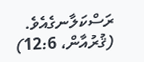ރަސްކަލާނގެއެވެ. (ޤުރުއާން، 12:6)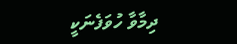ދިމާވާ ހުވަފެނަކީ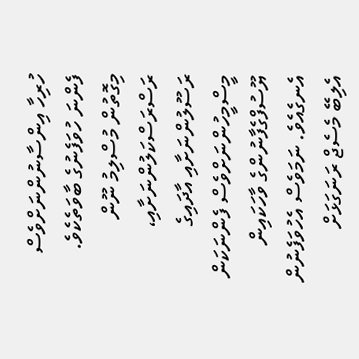ހުރިހާ އިންސާނުންނަށްވެސް ފެންނަ ހުވަފެނުގެ ބާވަތެކެވެ. މިގޮތުން މުސްލިމު ނޫން ރަސްރަސްކަލުންނަށާއި، ރަސޫލުންނަށާއި އާދައިގެ މީސްމީހުންނަށްވެސް ފެންނަކަން ޔޫސުފްގެފާނުންގެ ވާހަކައިން އެނގެއެވެ. ނަމަވެސް އެހުވަފެނުން އެލިބޭ މެސެޖް ރަނަގަޅަށް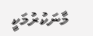މާނަކުރުމަކީ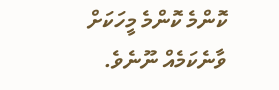ކޮންމެ ކޮންމެ މީހަކަށް ވާނެކަމެއް ނޫނެވެ.